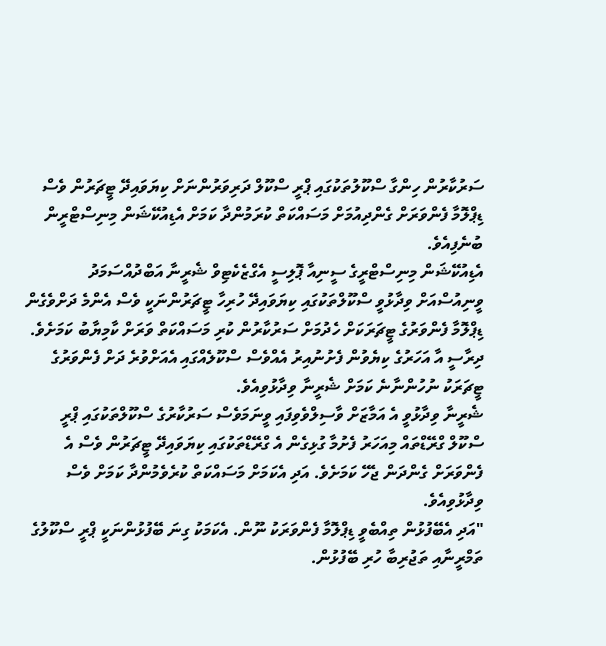ސަރުކާރުން ހިންގާ ސްކޫލުތަކުގައި ޕްރީ ސްކޫލް ދަރިވަރުންނަށް ކިޔަވައިދޭ ޓީޗަރުން ވެސް ޑިޕްލޮމާ ފެންވަރަށް ގެންދިއުމަށް މަސައްކަތް ކުރަމުންދާ ކަމަށް އެޑިއުކޭޝަން މިނިސްޓްރީން ބުނެފިއެވެ.
އެޑިއުކޭޝަން މިނިސްޓްރީގެ ސީނިއާ ޕޮލިސީ އެގްޒެކެޓިވް ޝެރީނާ އަބްދުއްސަމަދު ވީނިއުސްއަށް ވިދާޅުވީ ސްކޫލްތަކުގައި ކިޔަވައިދޭ ހުރިހާ ޓީޗަރުންނަކީ ވެސް އެންމެ ދަށްވެގެން ޑިޕްލޮމާ ފެންވަރުގެ ޓީޗަރަކަށް ހެދުމަށް ސަރުކާރުން ކުރި މަސައްކަތް ވަރަށް ކާމިޔާބު ކަމަށެވެ. ދިރާސީ އާ އަހަރުގެ ކިޔެވުން ފެށުނުއިރު އެއްވެސް ސްކޫލެއްގައި އެއަށްވުރެ ދަށް ފެންވަރުގެ ޓީޗަރަކު ނުހުންނާނެ ކަމަށް ޝެރީނާ ވިދާޅުވިއެވެ.
ޝެރީނާ ވިދާޅުވީ އެ އަމާޒަށް ވާސިލްވެވިފައި ވީނަމަވެސް ސަރުކާރުގެ ސްކޫލްތަކުގައި ޕްރީ ސްކޫލް ގްރޭޑްތައް މިއަހަރު ފެށުމާ ގުޅިގެން އެ ގްރޭޑްތަކުގައި ކިޔަވައިދޭ ޓީޗަރުން ވެސް އެ ފެންވަރަށް ގެންދަން ޖެހޭ ކަމަށެވެ. އަދި އެކަމަށް މަސައްކަތް ކުރެވެމުންދާ ކަމަށް ވެސް ވިދާޅުވިއެވެ.
"އަދި އެބޭފުޅުން ތިއްބެވީ ޑިޕްލޮމާ ފެންވަރަކު ނޫން. އެކަމަކު ގިނަ ބޭފުޅުންނަކީ ޕްރީ ސްކޫލުގެ ތަމްރީނާއި ތަޖުރިބާ ހުރި ބޭފުޅުން.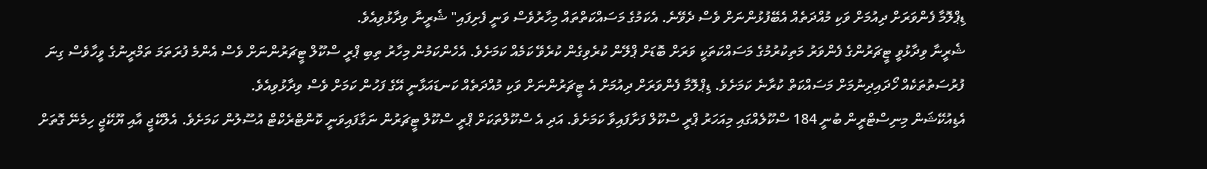ޑިޕްލޮމާ ފެންވަރަށް ދިއުމަށް ވަކި މުއްދަތެއް އެބޭފުޅުންނަށް ވެސް ދެވޭނެ. އެކަމުގެ މަސައްކަތްތައް މިހާރުވެސް ވަނީ ފެށިފައި" ޝެރީނާ ވިދާޅުވިއެވެ.
ޝެރީނާ ވިދާޅުވީ ޓީޗަރުންގެ ފެންވަރު މަތިކުރުމުގެ މަސައްކަތަކީ ވަރަށް ބޮޑަށް ޕްލޭން ކުރެވިގެން ކުރެވޭ ކަމެއް ކަމަށެވެ. އެހެންކަމުން މިހާރު ތިބި ޕްރީ ސްކޫލް ޓީޗަރުންނަށް ވެސް އެންމެ ފުރަތަމަ ތަމްރީނުގެ ވީހާވެސް ގިނަ ފުރުސަތުތަކެއް ހޯދައިދިނުމަށް މަސައްކަތް ކުރާނެ ކަމަށެވެ. ޑިޕްލޮމާ ފެންވަރަށް ދިއުމަށް އެ ޓީޗަރުންނަށް ވަކި މުއްދަތެއް ކަނޑައަޅާނީ އޭގެ ފަހުން ކަމަށް ވެސް ވިދާޅުވިއެވެ.
އެޑިއުކޭޝަން މިނިސްޓްރީން ބުނީ 184 ސްކޫލެއްގައި މިއަހަރު ޕްރީ ސްކޫލް ފަށާފައިވާ ކަމަށެވެ. އަދި އެ ސްކޫލްތަކަށް ޕްރީ ސްކޫލް ޓީޗަރުން ނަގާފައިވަނީ ކޮންޓްރެކްޓް އުސޫލުން ކަމަށެވެ. އެލްކޭޖީ އާއި ޔޫކޭޖީ ހިމެނޭ ގޮތަށް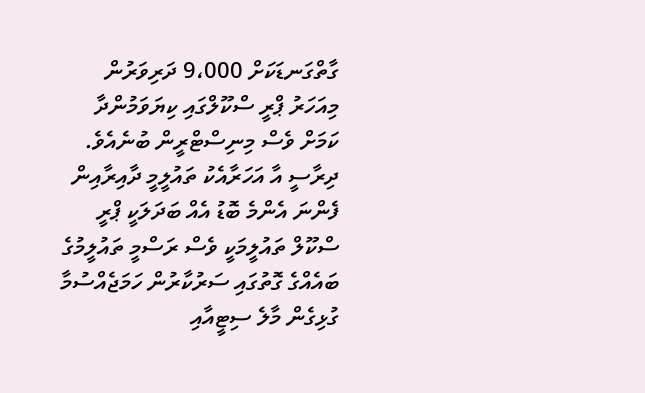ގާތްގަނޑަކަށް 9،000 ދަރިވަރުން މިއަހަރު ޕްރީ ސްކޫލްގައި ކިޔަވަމުންދާ ކަމަށް ވެސް މިނިސްޓްރީން ބުނެއެވެ.
ދިރާސީ އާ އަހަރާއެކު ތައުލީމީ ދާއިރާއިން ފެންނަ އެންމެ ބޮޑު އެއް ބަދަލަކީ ޕްރީ ސްކޫލް ތައުލީމަކީ ވެސް ރަސްމީ ތައުލީމުގެ ބައެއްގެ ގޮތުގައި ސަރުކާރުން ހަމަޖެއްސުމާ ގުޅިގެން މާލެ ސިޓީއާއި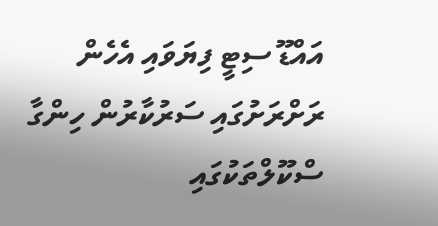އައްޑޫ ސިޓީ ފިޔަވައި އެހެން ރަށްރަށުގައި ސަރުކާރުން ހިންގާ ސްކޫލްތަކުގައި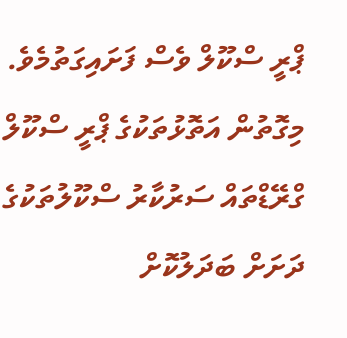ޕްރީ ސްކޫލް ވެސް ފަށައިގަތުމެވެ. މިގޮތުން އަތޮޅުތަކުގެ ޕްރީ ސްކޫލް ގްރޭޑްތައް ސަރުކާރު ސްކޫލުތަކުގެ ދަށަށް ބަދަލުކޮށް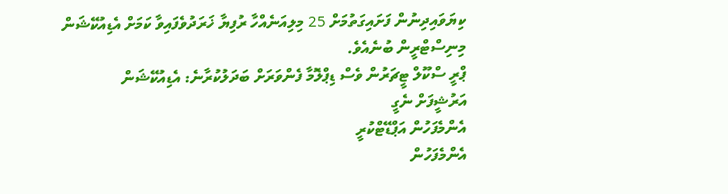ކިޔަވައިދިނުން ފަށައިގަތުމަށް 25 މިލިއަނެއްހާ ރުފިޔާ ޚަރަދުވެފައިވާ ކަމަށް އެޑިއުކޭޝަން މިނިސްޓްރީން ބުނެއެވެ.
ޕްރީ ސްކޫލް ޓީޗަރުން ވެސް ޑިޕްލޮމާ ފެންވަރަށް ބަދަލުކުރާނެ: އެޑިއުކޭޝަން
އަރުޝީފަށް ނެގީ
އެންމެފަހުން އަޕްޑޭޓްކުރީ
އެންމެފަހުން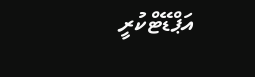އަޕްޑޭޓްކުރީ